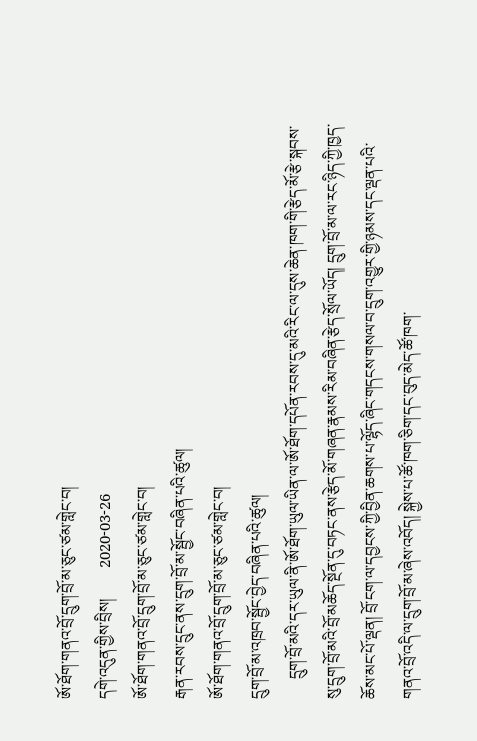ཨོ་ཐོག་གནའ་བྲོ་དྲུག་བྲོ་མ་ཅུང་ཙམ་གླེང་བ།
དགེ་འདུན་གྱིས་བྲིས།        2020-03-26
ཨོ་ཐོག་གནའ་བྲོ་དྲུག་བྲོ་མ་ཅུང་ཙམ་གླེང་བ།
རྒན་རབས་དྲུང་ནས་དྲུག་བྲོ་མ་སྦྱོང་བཞིན་པའི་ཚུལ།
ཨོ་ཐོག་གནའ་བྲོ་དྲུག་བྲོ་མ་ཅུང་ཙམ་གླེང་བ།
དྲུག་བྲོ་མ་འཁྲབ་སྦྱོང་བྱེད་བཞིན་པའི་ཚུལ།
     དྲུག་བྲོ་མའི་དར་ཡུལ་ནི་ཨོ་ཐོག་ཡུལ་ཡིན་ལ་ཨོ་ཐོག་དཔོན་རབས་དུ་མའི་རིང་ལ་དུས་ཆེན་ཁག་གི་རྩེད་མོ་རྩེ་སྐབས་སུ་དྲུག་བྲོ་མའི་བྲོ་མཆོད་སྔོན་དུ་བཏང་ནས་རྩེད་མོ་གཞན་རྣམས་རིམ་བཞིན་རྩེད་སྲོལ་ཡོད། དྲུག་བྲོ་མ་ལ་རང་ཉིད་ཀྱི་ཁྱད་ཆོས་མང་པོ་ལྡན། བྲོ་ངག་ལ་དབྱངས་ཀྱི་བྱིན་ཆགས་པ་ལྷོད་ཞིང་གདངས་གསལ་བ་དྲུག་འགྱུར་གྱི་ཉམས་དང་ལྡན་པའི་གནའ་བྲོ་འདི་ལ་དྲུག་བྲོ་མ་ཞེས་འབོད། སྐྱེས་པ་ཚོ་ཁག་ཅིག་དང་བུད་མེད་ཚོ་ཁག་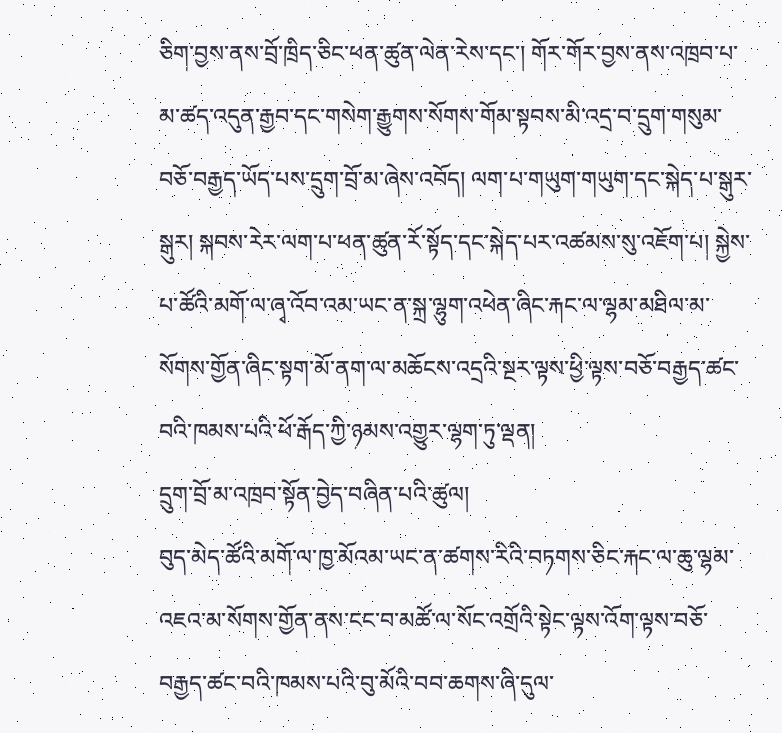ཅིག་བྱས་ནས་བྲོ་ཁྲིད་ཅིང་ཕན་ཚུན་ལེན་རེས་དང་། གོར་གོར་བྱས་ནས་འཁྲབ་པ་མ་ཚད་འདུན་རྒྱབ་དང་གསེག་རྒྱུགས་སོགས་གོམ་སྟབས་མི་འདྲ་བ་དྲུག་གསུམ་བཅོ་བརྒྱད་ཡོད་པས་དྲུག་བྲོ་མ་ཞེས་འབོད། ལག་པ་གཡུག་གཡུག་དང་སྐེད་པ་སྒུར་སྒུར། སྐབས་རེར་ལག་པ་ཕན་ཚུན་རོ་སྟོད་དང་སྐེད་པར་འཚམས་སུ་འཇོག་པ། སྐྱེས་པ་ཚོའི་མགོ་ལ་ཞྭ་འོབ་འམ་ཡང་ན་སྐྲ་ལྷུག་འཕེན་ཞིང་རྐང་ལ་ལྷམ་མཐིལ་མ་སོགས་གྱོན་ཞིང་སྟག་མོ་ནག་ལ་མཆོངས་འདྲའི་སྔར་ལྟས་ཕྱི་ལྟས་བཅོ་བརྒྱད་ཚང་བའི་ཁམས་པའི་ཕོ་རྒོད་ཀྱི་ཉམས་འགྱུར་ལྷག་ཏུ་ལྡན།
དྲུག་བྲོ་མ་འཁྲབ་སྟོན་བྱེད་བཞིན་པའི་ཚུལ།
བུད་མེད་ཚོའི་མགོ་ལ་ཁྱ་མོའམ་ཡང་ན་ཚགས་རིའི་བཏགས་ཅིང་རྐང་ལ་ཆུ་ལྷམ་འཇའ་མ་སོགས་གྱོན་ནས་ངང་བ་མཚོ་ལ་སོང་འགྲོའི་སྟེང་ལྟས་འོག་ལྟས་བཅོ་བརྒྱད་ཚང་བའི་ཁམས་པའི་བུ་མོའི་བབ་ཆགས་ཞི་དུལ་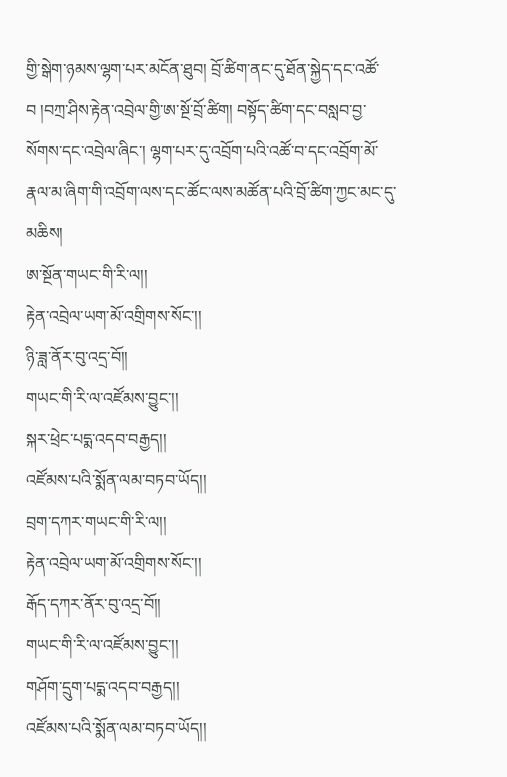གྱི་སྒེག་ཉམས་ལྷག་པར་མངོན་ཐུབ། བྲོ་ཚིག་ནང་དུ་ཐོན་སྐྱེད་དང་འཚོ་བ །བཀྲ་ཤིས་རྟེན་འབྲེལ་གྱི་ཨ་སྔོ་བྲོ་ཚིག། བསྟོད་ཚིག་དང་བསླབ་བྱ་སོགས་དང་འབྲེལ་ཞིང་། ལྷག་པར་དུ་འབྲོག་པའི་འཚོ་བ་དང་འབྲོག་མོ་རྣལ་མ་ཞིག་གི་འབྲོག་ལས་དང་ཚོང་ལས་མཚོན་པའི་བྲོ་ཚིག་ཀྱང་མང་དུ་མཆིས།
ཨ་སྔོན་གཡང་གི་རི་ལ།།
རྟེན་འབྲེལ་ཡག་མོ་འགྲིགས་སོང་།།
ཉི་ཟླ་ནོར་བུ་འདྲ་བོ།།
གཡང་གི་རི་ལ་འཛོམས་བྱུང་།།
སྐར་ཕྲེང་པདྨ་འདབ་བརྒྱད།།
འཛོམས་པའི་སྨོན་ལམ་བཏབ་ཡོད།།
བྲག་དཀར་གཡང་གི་རི་ལ།།
རྟེན་འབྲེལ་ཡག་མོ་འགྲིགས་སོང་།།
རྒོད་དཀར་ནོར་བུ་འདྲ་བོ།།
གཡང་གི་རི་ལ་འཛོམས་བྱུང་།།
གཤོག་དྲུག་པདྨ་འདབ་བརྒྱད།།
འཛོམས་པའི་སྨོན་ལམ་བཏབ་ཡོད།།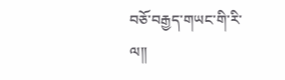བཅོ་བརྒྱད་གཡང་གི་རི་ལ།།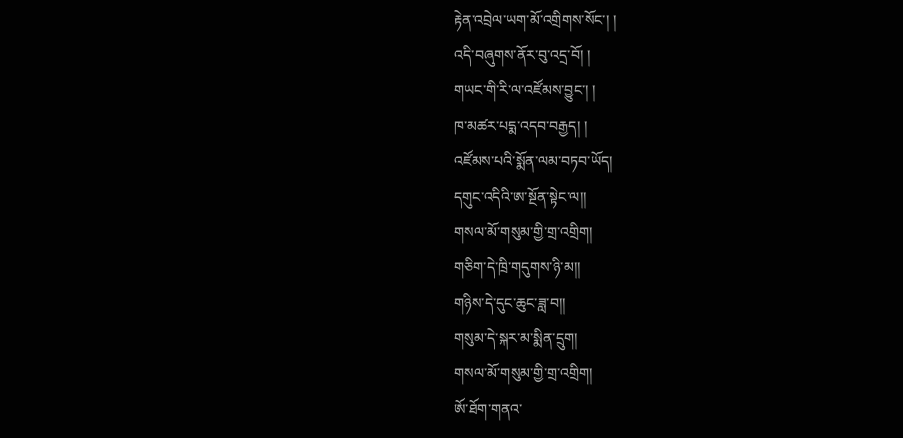རྟེན་འབྲེལ་ཡག་མོ་འགྲིགས་སོང་། །
འདི་བཞུགས་ནོར་བུ་འདྲ་བོ། །
གཡང་གི་རི་ལ་འཛོམས་བྱུང་། །
ཁ་མཚར་པདྨ་འདབ་བརྒྱད། །
འཛོམས་པའི་སྨོན་ལམ་བཏབ་ཡོད།
དགུང་འདིའི་ཨ་སྔོན་སྟེང་ལ།།
གསལ་མོ་གསུམ་གྱི་གྲ་འགྲིག།
གཅིག་དེ་ཁྲི་གདུགས་ཉི་མ།།
གཉིས་དེ་དུང་ཆུང་ཟླ་བ།།
གསུམ་དེ་སྐར་མ་སྨིན་དྲུག།
གསལ་མོ་གསུམ་གྱི་གྲ་འགྲིག།
ཨོ་ཐོག་གནའ་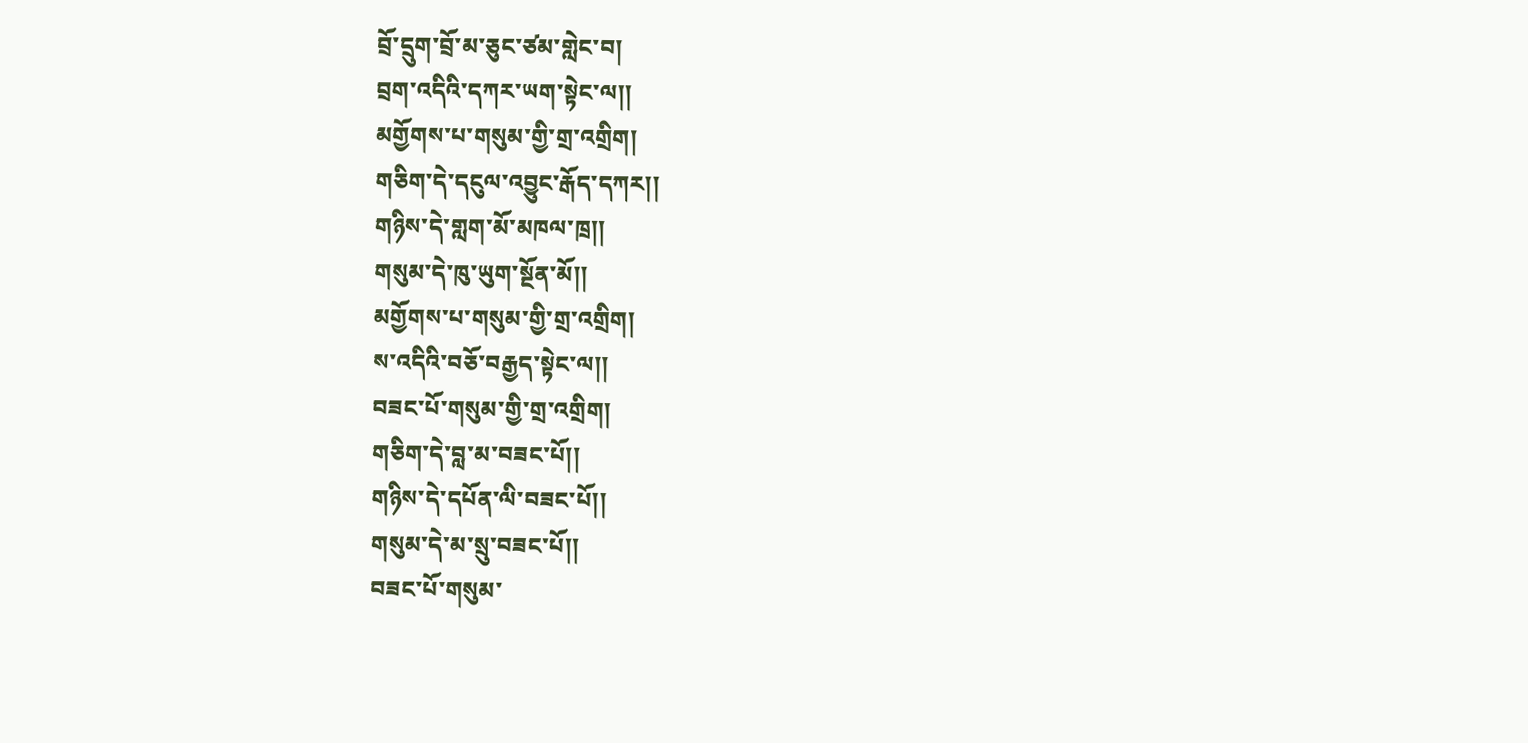བྲོ་དྲུག་བྲོ་མ་ཅུང་ཙམ་གླེང་བ།
བྲག་འདིའི་དཀར་ཡག་སྟེང་ལ།།
མགྱོགས་པ་གསུམ་གྱི་གྲ་འགྲིག།
གཅིག་དེ་དངུལ་འབྱུང་རྒོད་དཀར།།
གཉིས་དེ་གླག་མོ་མཁལ་ཁྲ།།
གསུམ་དེ་ཁུ་ཡུག་སྔོན་མོ།།
མགྱོགས་པ་གསུམ་གྱི་གྲ་འགྲིག།
ས་འདིའི་བཅོ་བརྒྱད་སྟེང་ལ།།
བཟང་པོ་གསུམ་གྱི་གྲ་འགྲིག།
གཅིག་དེ་བླ་མ་བཟང་པོ།།
གཉིས་དེ་དཔོན་ལི་བཟང་པོ།།
གསུམ་དེ་མ་སྲུ་བཟང་པོ།།
བཟང་པོ་གསུམ་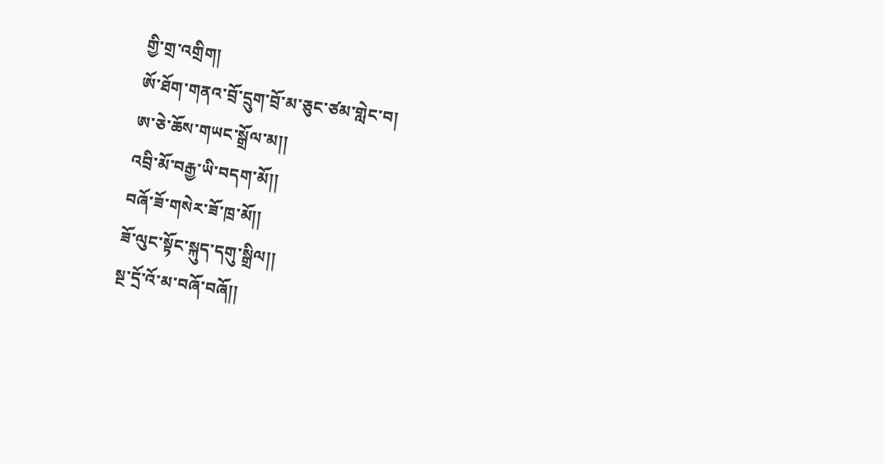གྱི་གྲ་འགྲིག།
ཨོ་ཐོག་གནའ་བྲོ་དྲུག་བྲོ་མ་ཅུང་ཙམ་གླེང་བ།
ཨ་ཅེ་ཆོས་གཡང་སྒྲོལ་མ།།
འབྲི་མོ་བརྒྱ་ཡི་བདག་མོ།།
བཞོ་ཟོ་གསེར་ཟོ་ཁྲ་མོ།།
ཟོ་ལུང་སྟོང་སྐུད་དགུ་སྒྲིལ།།
སྔ་དྲོ་འོ་མ་བཞོ་བཞོ།།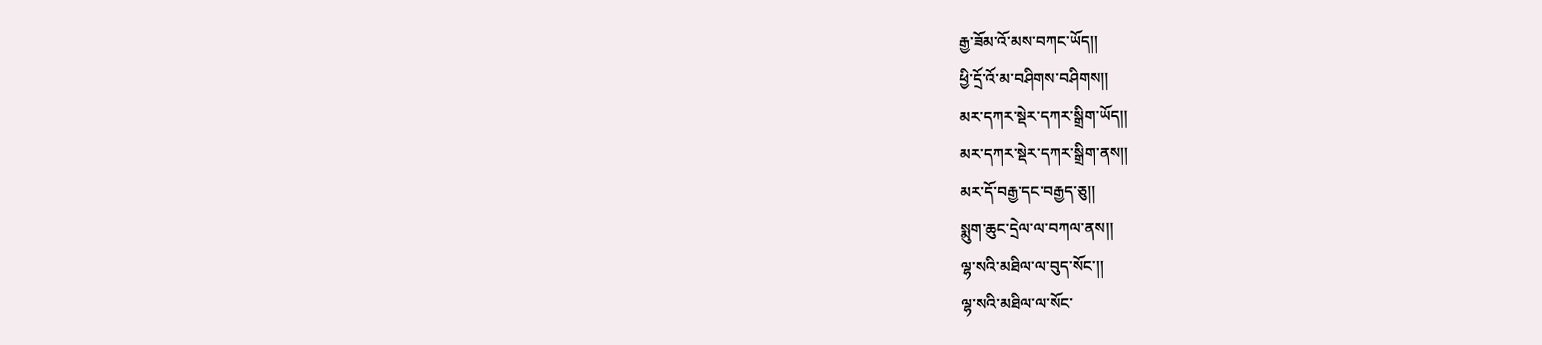རྒྱ་ཟོམ་འོ་མས་བཀང་ཡོད།།
ཕྱི་དྲོ་འོ་མ་བཤིགས་བཤིགས།།
མར་དཀར་སྡེར་དཀར་སྒྲིག་ཡོད།།
མར་དཀར་སྡེར་དཀར་སྒྲིག་ནས།།
མར་དོ་བརྒྱ་དང་བརྒྱད་ཅུ།།
སྨུག་ཆུང་དྲེལ་ལ་བཀལ་ནས།།
ལྷ་སའི་མཐིལ་ལ་བུད་སོང་།།
ལྷ་སའི་མཐིལ་ལ་སོང་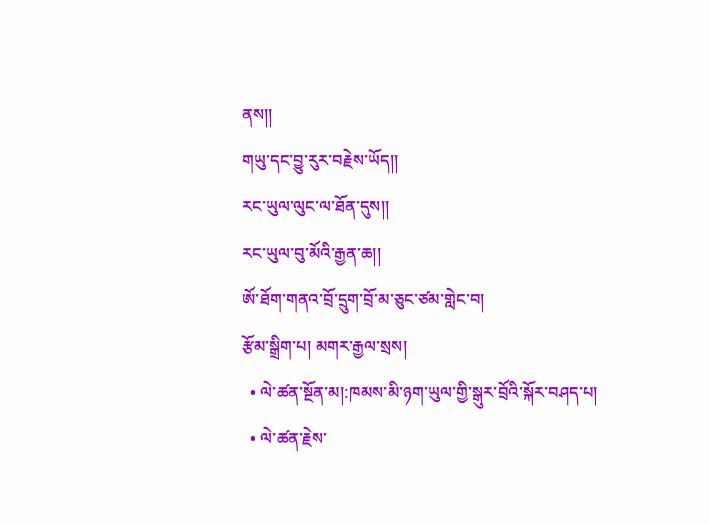ནས།།
གཡུ་དང་བྱུ་རུར་བརྗེས་ཡོད།།
རང་ཡུལ་ལུང་ལ་ཐོན་དུས།།
རང་ཡུལ་བུ་མོའི་རྒྱན་ཆ།།
ཨོ་ཐོག་གནའ་བྲོ་དྲུག་བྲོ་མ་ཅུང་ཙམ་གླེང་བ།
རྩོམ་སྒྲིག་པ། མགར་རྒྱལ་སྲས།
  • ལེ་ཚན་སྔོན་མ།:ཁམས་མི་ཉག་ཡུལ་གྱི་སྒུར་བྲོའི་སྐོར་བཤད་པ།
  • ལེ་ཚན་རྗེས་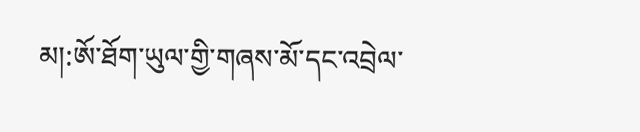མ།:ཨོ་ཐོག་ཡུལ་གྱི་གཞས་མོ་དང་འབྲེལ་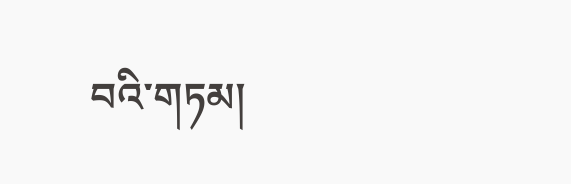བའི་གཏམ།